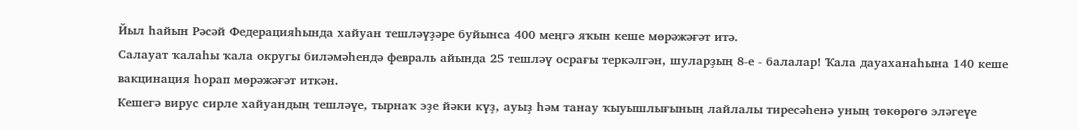Йыл һайын Рәсәй Федерацияһында хайуан тешләүҙәре буйынса 400 меңгә яҡын кеше мөрәжәғәт итә.
Салауат ҡалаһы ҡала округы биләмәһендә февраль айында 25 тешләү осрағы теркәлгән, шуларҙың 8-е - балалар! Ҡала дауаханаһына 140 кеше вакцинация һорап мөрәжәғәт иткән.
Кешегә вирус сирле хайуандың тешләүе, тырнаҡ эҙе йәки күҙ, ауыҙ һәм танау ҡыуышлығының лайлалы тиресәһенә уның төкөрөгө эләгеүе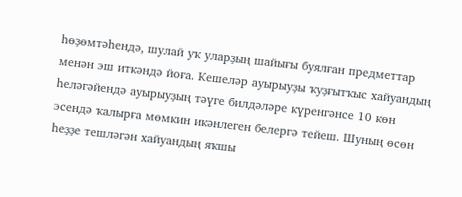һөҙөмтәһендә, шулай уҡ уларҙың шайығы буялған предметтар менән эш иткәндә йоға. Кешеләр ауырыуҙы ҡуҙғытҡыс хайуандың һеләгәйендә ауырыуҙың тәүге билдәләре күренгәнсе 10 көн эсендә ҡалырға мөмкин икәнлеген белергә тейеш. Шуның өсөн һеҙҙе тешләгән хайуандың яҡшы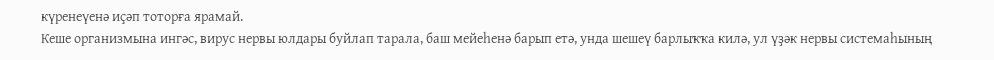күренеүенә иҫәп тоторға ярамай.
Кеше организмына ингәс, вирус нервы юлдары буйлап тарала, баш мейеһенә барып етә, унда шешеү барлыҡҡа килә, ул үҙәк нервы системаһының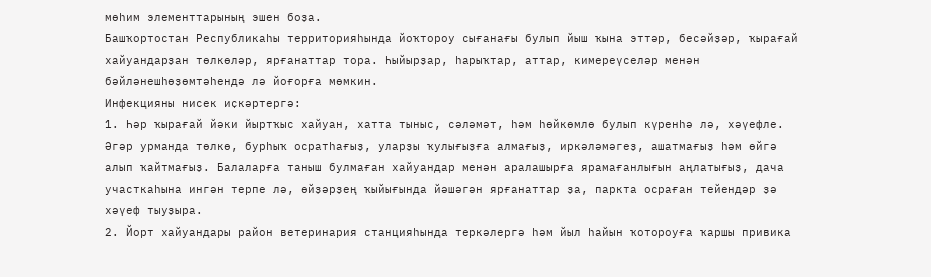мөһим элементтарының эшен боҙа.
Башҡортостан Республикаһы территорияһында йоҡтороу сығанағы булып йыш ҡына эттәр, бесәйҙәр, ҡырағай хайуандарҙан төлкөләр, ярғанаттар тора. Һыйырҙар, һарыҡтар, аттар, кимереүселәр менән бәйләнешһөҙөмтәһендә лә йоғорға мөмкин.
Инфекцияны нисек иҫкәртергә:
1. Һәр ҡырағай йәки йыртҡыс хайуан, хатта тыныс, сәләмәт, һәм һөйкөмлө булып күренһә лә, хәүефле. Әгәр урманда төлкө, бурһыҡ осратһағыҙ, уларҙы ҡулығыҙға алмағыҙ, иркәләмәгеҙ, ашатмағыҙ һәм өйгә
алып ҡайтмағыҙ. Балаларға таныш булмаған хайуандар менән аралашырға ярамағанлығын аңлатығыҙ, дача участкаһына ингән терпе лә, өйҙәрҙең ҡыйығында йәшәгән ярғанаттар ҙа, паркта осраған тейендәр ҙә хәүеф тыуҙыра.
2. Йорт хайуандары район ветеринария станцияһында теркәлергә һәм йыл һайын ҡотороуға ҡаршы привика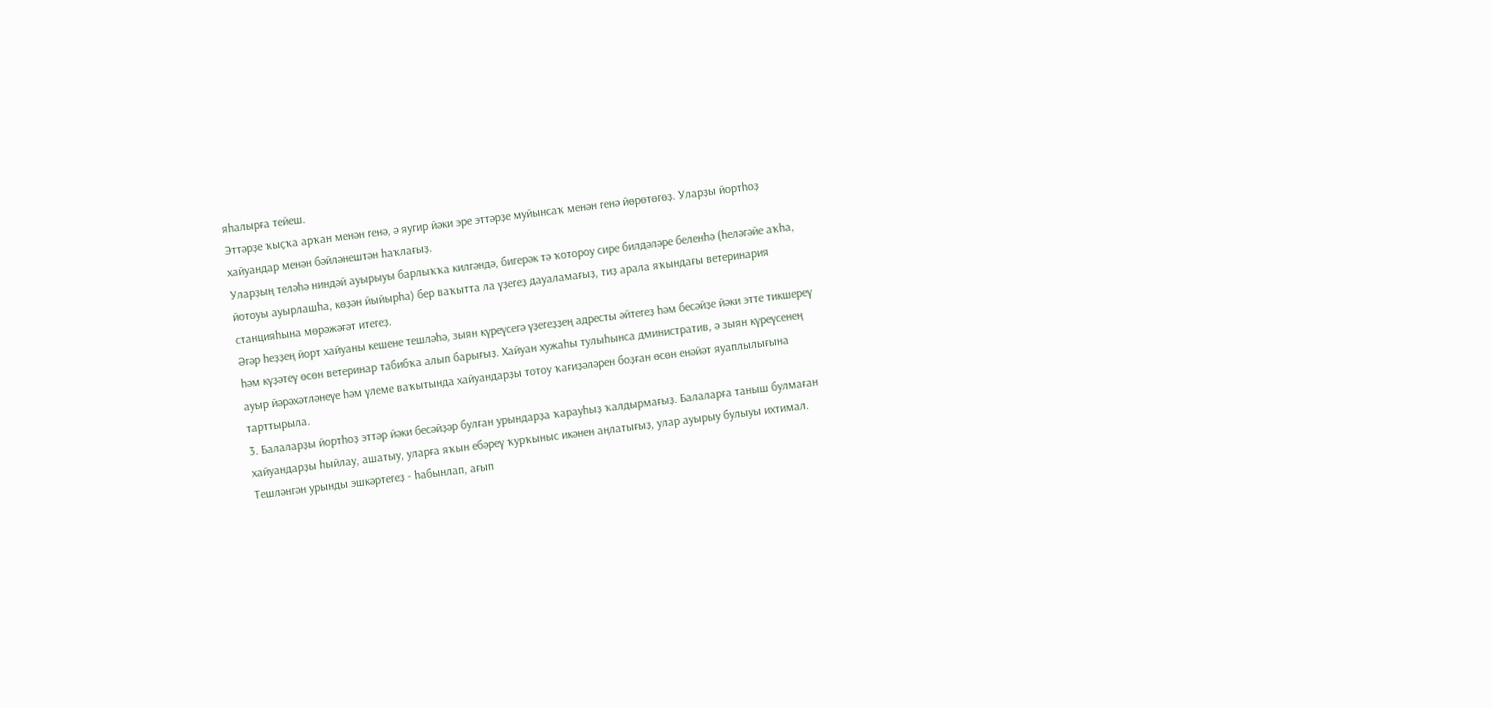яһалырға тейеш.
Эттәрҙе ҡыҫҡа арҡан менән генә, ә яугир йәки эре эттәрҙе муйынсаҡ менән генә йөрөтөгөҙ. Уларҙы йортһоҙ хайуандар менән бәйләнештән һаҡлағыҙ.
Уларҙың теләһә ниндәй ауырыуы барлыҡҡа килгәндә, бигерәк тә ҡотороу сире билдәләре беленһә (һеләгәйе аҡһа, йотоуы ауырлашһа, көҙән йыйырһа) бер ваҡытта ла үҙегеҙ дауаламағыҙ, тиҙ арала яҡындағы ветеринария станцияһына мөрәжәғәт итегеҙ.
Әгәр һеҙҙең йорт хайуаны кешене тешләһә, зыян күреүсегә үҙегеҙҙең адресты әйтегеҙ һәм бесәйҙе йәки этте тикшереү һәм күҙәтеү өсөн ветеринар табибҡа алып барығыҙ. Хайуан хужаһы тулыһынса дминистратив, ә зыян күреүсенең ауыр йәрәхәтләнеүе һәм үлеме ваҡытында хайуандарҙы тотоу ҡағиҙәләрен боҙған өсөн енәйәт яуаплылығына тарттырыла.
3. Балаларҙы йортһоҙ эттәр йәки бесәйҙәр булған урындарҙа ҡарауһыҙ ҡалдырмағыҙ. Балаларға таныш булмаған хайуандарҙы һыйлау, ашатыу, уларға яҡын ебәреү ҡурҡыныс икәнен аңлатығыҙ, улар ауырыу булыуы ихтимал.
Тешләнгән урынды эшкәртегеҙ - һабынлап, ағып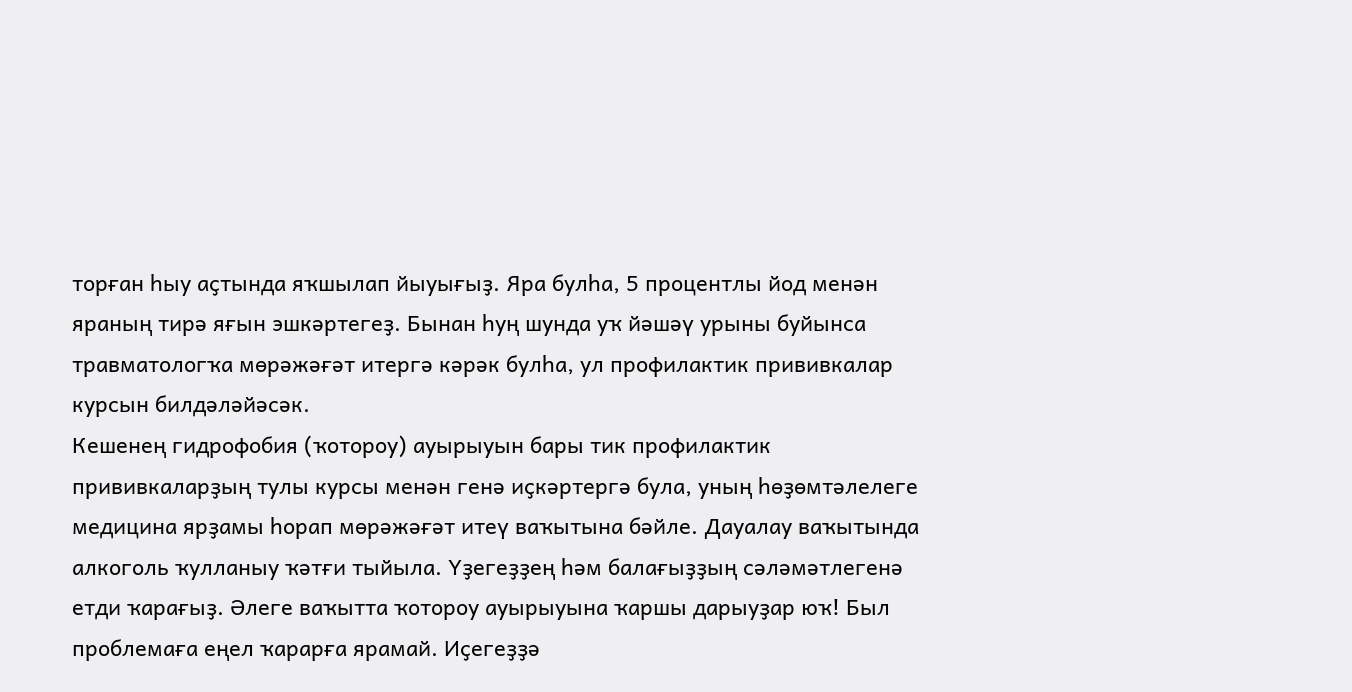торған һыу аҫтында яҡшылап йыуығыҙ. Яра булһа, 5 процентлы йод менән яраның тирә яғын эшкәртегеҙ. Бынан һуң шунда уҡ йәшәү урыны буйынса травматологҡа мөрәжәғәт итергә кәрәк булһа, ул профилактик прививкалар курсын билдәләйәсәк.
Кешенең гидрофобия (ҡотороу) ауырыуын бары тик профилактик прививкаларҙың тулы курсы менән генә иҫкәртергә була, уның һөҙөмтәлелеге медицина ярҙамы һорап мөрәжәғәт итеү ваҡытына бәйле. Дауалау ваҡытында алкоголь ҡулланыу ҡәтғи тыйыла. Үҙегеҙҙең һәм балағыҙҙың сәләмәтлегенә етди ҡарағыҙ. Әлеге ваҡытта ҡотороу ауырыуына ҡаршы дарыуҙар юҡ! Был проблемаға еңел ҡарарға ярамай. Иҫегеҙҙә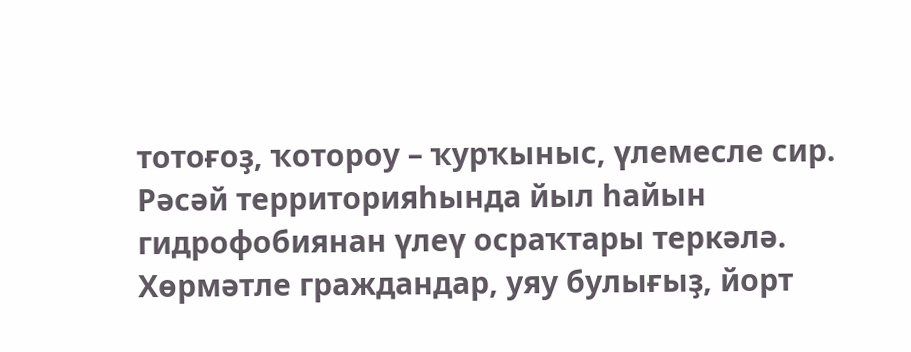тотоғоҙ, ҡотороу – ҡурҡыныс, үлемесле сир. Рәсәй территорияһында йыл һайын гидрофобиянан үлеү осраҡтары теркәлә.
Хөрмәтле граждандар, уяу булығыҙ, йорт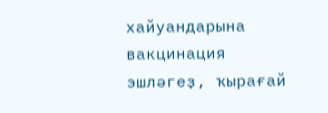хайуандарына вакцинация эшләгеҙ, ҡырағай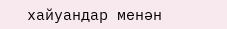хайуандар менән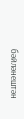бәйләнештән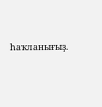һаҡланығыҙ.